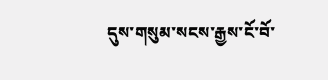དུས་གསུམ་སངས་རྒྱས་ངོ་བོ་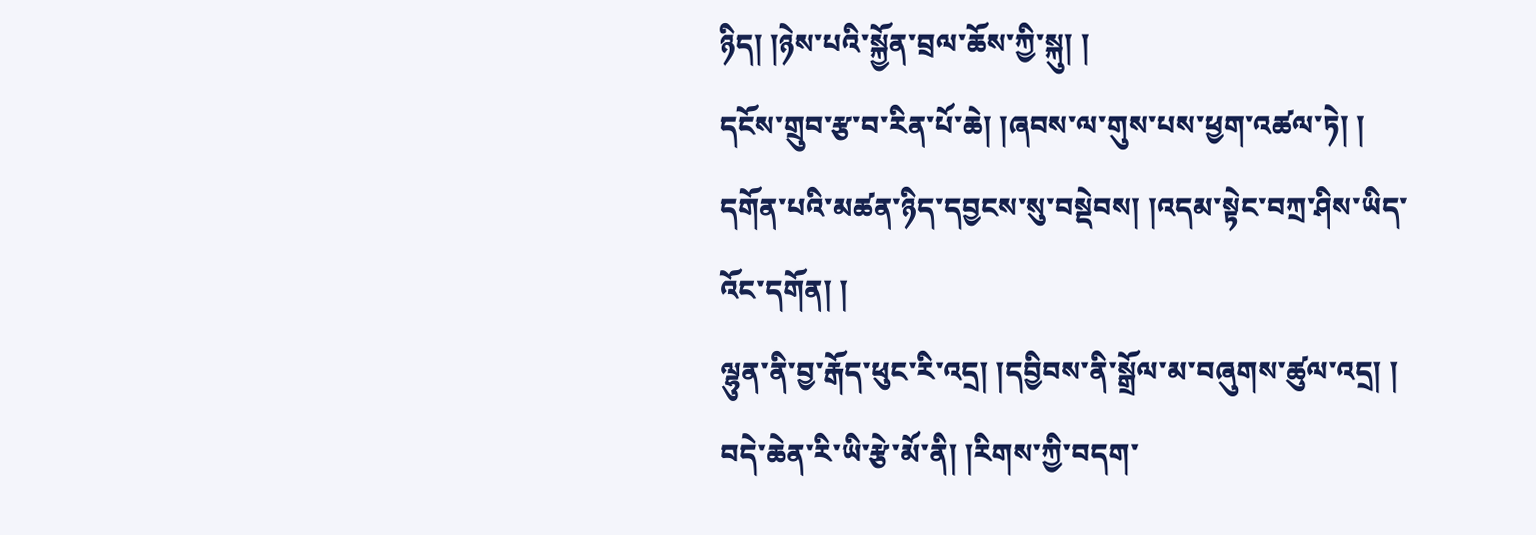ཉིད། །ཉེས་པའི་སྐྱོན་བྲལ་ཆོས་ཀྱི་སྐུ། །
དངོས་གྲུབ་རྩ་བ་རིན་པོ་ཆེ། །ཞབས་ལ་གུས་པས་ཕྱག་འཚལ་ཏེ། །
དགོན་པའི་མཚན་ཉིད་དབྱངས་སུ་བསྡེབས། །འདམ་སྟེང་བཀྲ་ཤིས་ཡིད་འོང་དགོན། །
ལྷུན་ནི་བྱ་རྒོད་ཕུང་རི་འདྲ། །དབྱིབས་ནི་སྒྲོལ་མ་བཞུགས་ཚུལ་འདྲ། །
བདེ་ཆེན་རི་ཡི་རྩེ་མོ་ནི། །རིགས་ཀྱི་བདག་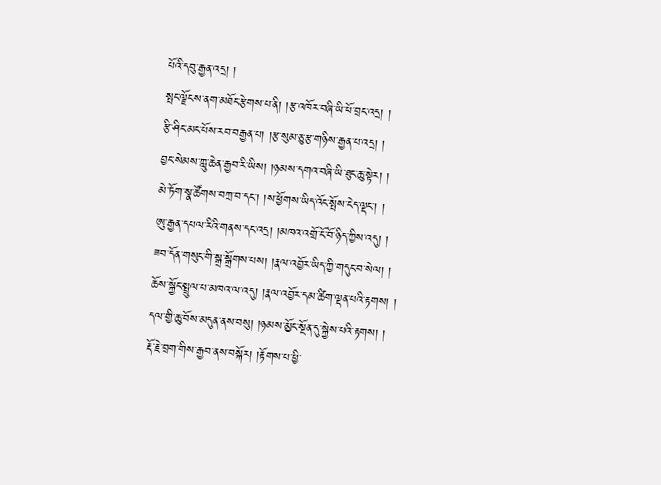པོའི་དབུ་རྒྱན་འདྲ། །
སྤང་ལྗོངས་ནག་མཐོང་རྩེགས་པ་ནི། །རྩ་འཁོར་བཞི་ཡི་ཕོ་བྲང་འདྲ། །
རྩི་ཤིང་མང་པོས་རབ་བརྒྱན་པ། །རྩ་སུམ་ཅུ་རྩ་གཉིས་རྒྱན་པ་འདྲ། །
བྱང་སེམས་ཀླུ་ཆེན་རྒྱབ་རི་ཡིས། །ཉམས་དགའ་བཞི་ཡི་ཐུང་ཆུ་སྟེར། །
མེ་ཏོག་སྣ་ཚོགས་བཀྲ་བ་དང་། །ས་ཕྱོགས་ཡིད་འོང་སྤོས་ངེད་ལྡང་། །
ཨུ་རྒྱན་དཔལ་རིའི་གནས་དང་འདྲ། །མཁའ་འགྲོ་ངོ་བོ་ཉིད་ཀྱིས་འདུ། །
ཟབ་དོན་གསུང་གི་སྒྲ་སྒྲོགས་པས། །རྣལ་འབྱོར་ཡིད་ཀྱི་གདུང་བ་སེལ། །
ཆོས་སྐྱོང་སྤྲུལ་པ་མཁའ་ལ་འདུ། །རྣལ་འབྱོར་དམ་ཚིག་ལྡན་པའི་རྟགས། །
དལ་གྱི་ཆུ་བོས་མདུན་ནས་བསུ། །ཉམས་མྱོང་སྔོན་དུ་སྐྱེས་པའི་རྟགས། །
རྡོ་རྗེ་བྲག་གིས་རྒྱབ་ནས་བསྐོར། །རྟོགས་པ་ཕྱི་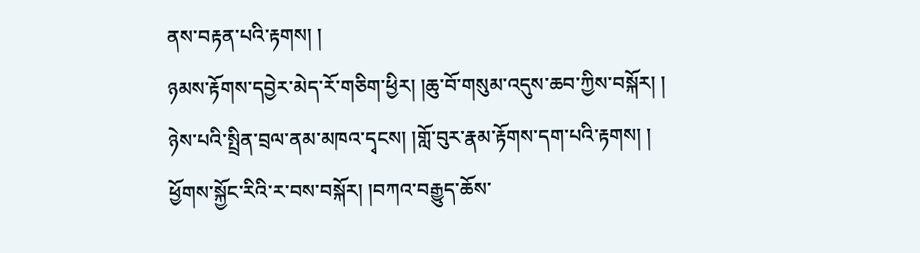ནས་བརྟན་པའི་རྟགས། །
ཉམས་རྟོགས་དབྱེར་མེད་རོ་གཅིག་ཕྱིར། །ཆུ་བོ་གསུམ་འདུས་ཆབ་ཀྱིས་བསྐོར། །
ཉེས་པའི་སྤྲིན་བྲལ་ནམ་མཁའ་དྭངས། །གློ་བུར་རྣམ་རྟོགས་དག་པའི་རྟགས། །
ཕྱོགས་སྐྱོང་རིའི་ར་བས་བསྐོར། །བཀའ་བརྒྱུད་ཆོས་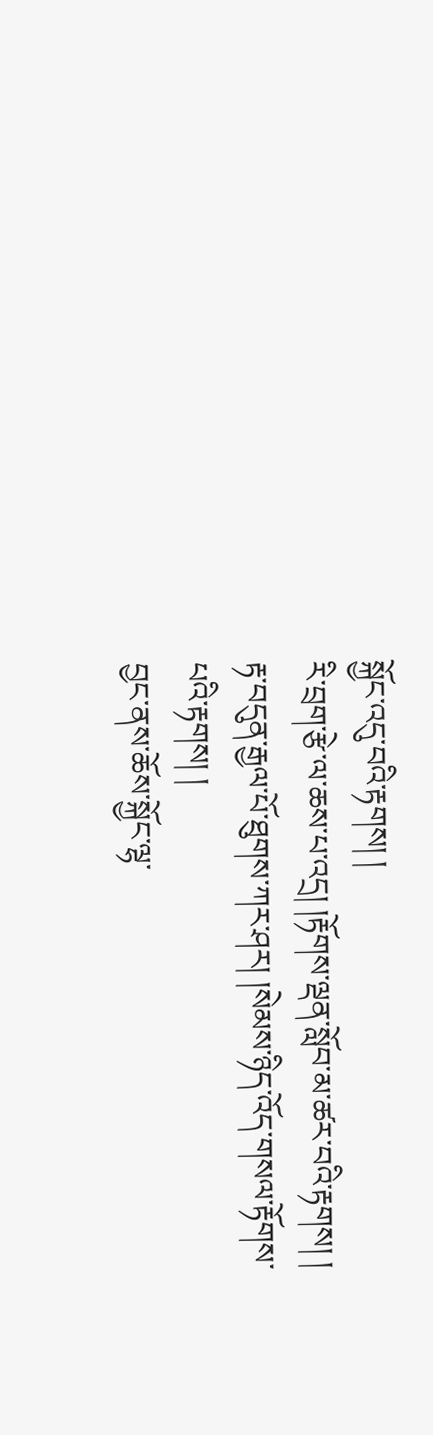སྐྱོང་འདུ་བའི་རྟགས། །
རི་བྲག་རྩེ་ལ་ཆས་པ་འདྲ། །རྟོགས་ལྡན་སློབ་མ་ཚར་བའི་རྟགས། །
རྟ་བདུན་རྒྱལ་པོ་ཐུགས་ཀར་ཤར། །སེམས་ཉིད་འོད་གསལ་རྟོགས་པའི་རྟགས། །
བྱང་ནས་ཆོས་སྐྱོང་ལྷ་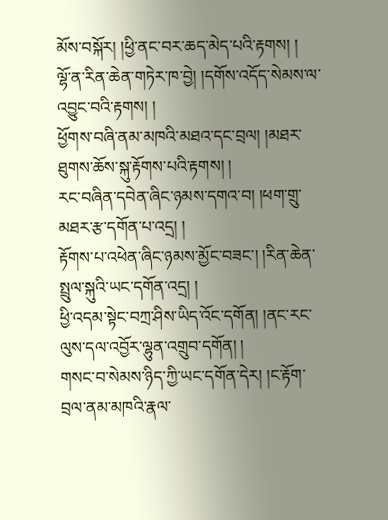མོས་བསྐོར། །ཕྱི་ནང་བར་ཆད་མེད་པའི་རྟགས། །
ལྷོ་ན་རིན་ཆེན་གཏེར་ཁ་བྱེ། །དགོས་འདོད་སེམས་ལ་འབྱུང་བའི་རྟགས། །
ཕྱོགས་བཞི་ནམ་མཁའི་མཐའ་དང་བྲལ། །མཐར་ཐུགས་ཆོས་སྐུ་རྟོགས་པའི་རྟགས། །
རང་བཞིན་དབེན་ཞིང་ཉམས་དགའ་བ། །ཕག་གྲུ་མཐར་རྩ་དགོན་པ་འདྲ། །
རྟོགས་པ་འཕེན་ཞིང་ཉམས་མྱོང་བཟང་། །རིན་ཆེན་སྤྲུལ་སྐུའི་ཡང་དགོན་འདྲ། །
ཕྱི་འདམ་སྟེང་བཀྲ་ཤིས་ཡིད་འོང་དགོན། །ནང་རང་ལུས་དལ་འབྱོར་ལྷུན་འགྲུབ་དགོན། །
གསང་བ་སེམས་ཉིད་ཀྱི་ཡང་དགོན་དེར། །ང་རྟོག་བྲལ་ནམ་མཁའི་རྣལ་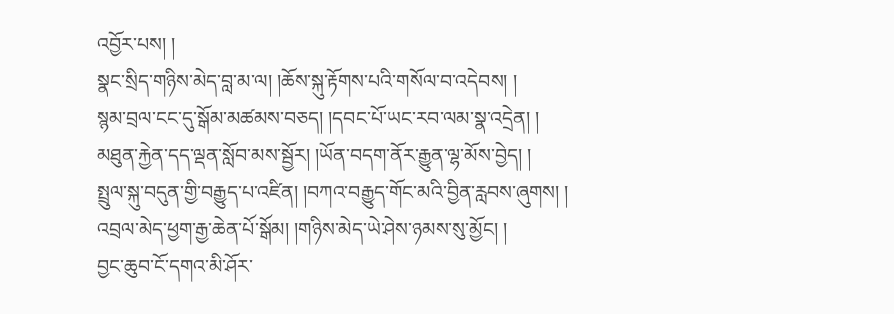འབྱོར་པས། །
སྣང་སྲིད་གཉིས་མེད་བླ་མ་ལ། །ཆོས་སྐུ་རྟོགས་པའི་གསོལ་བ་འདེབས། །
སྙམ་བྲལ་ངང་དུ་སྒོམ་མཚམས་བཅད། །དབང་པོ་ཡང་རབ་ལམ་སྣ་འདྲེན། །
མཐུན་རྐྱེན་དད་ལྡན་སློབ་མས་སྦྱོར། །ཡོན་བདག་ནོར་རྒྱུན་ལྷ་མོས་བྱེད། །
སྤྲུལ་སྐུ་བདུན་གྱི་བརྒྱུད་པ་འཛིན། །བཀའ་བརྒྱུད་གོང་མའི་བྱིན་རླབས་ཞུགས། །
འབྲལ་མེད་ཕྱག་རྒྱ་ཆེན་པོ་སྒོམ། །གཉིས་མེད་ཡེ་ཤེས་ཉམས་སུ་མྱོང། །
བྱང་ཆུབ་ངོ་དགའ་མི་ཤོར་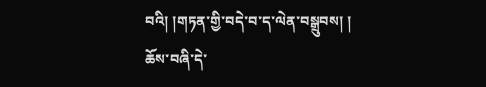བའི། །གཏན་གྱི་བདེ་བ་ད་ལེན་བསྒྲུབས། །
ཆོས་བཞི་དེ་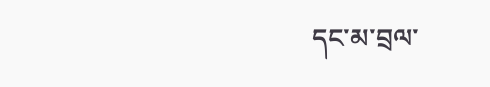དང་མ་བྲལ་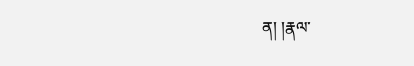ན། །རྣལ་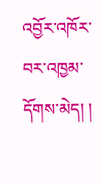འབྱོར་འཁོར་བར་འཁྱམ་དོགས་མེད། །